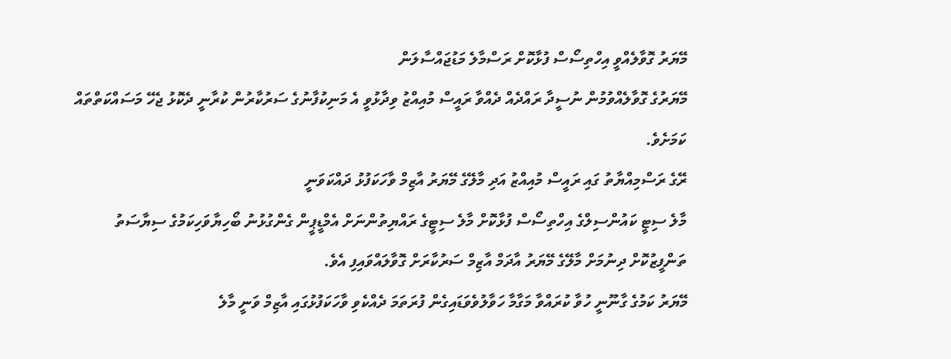މޭޔަރު ގޮވާލެއްވީ އިހްތިސޯސް ފުޅާކޮށް ރަސްމާލެ މަޑުޖައްސާލަން
މޭޔަރުގެ ގޮވާލެއްވުމުން ނުސީދާ ރައްދެއް ދެއްވާ ރައީސް މުއިއްޒު ވިދާޅުވީ އެ މަނިކުފާނުގެ ސަރުކާރުން ކުރާނީ ދެކޮޅު ޖެހޭ މަސައްކަތްތައް ކަމަށެވެ.
ރޭގެ ރަސްމިއްޔާތު ގައި ރައީސް މުއިއްޒު އަދި މާލޭގެ މޭޔަރު އާޒިމް ވާހަކަފުޅު ދައްކަވަނީ
މާލެ ސިޓީ ކައުންސިލްގެ އިހްތިސޯސް ފުޅާކޮށް މާލެ ސިޓީގެ ރައްޔިތުންނަށް އެމްޑީޕީން ގެންގުޅުނު ބޯހިޔާވަހިކަމުގެ ސިޔާސަތު ތަންފީޒުކޮށް ދިނުމަށް މާލޭގެ މޭޔަރު އާދަމް އާޒިމް ސަރުކާރަށް ގޮވާލައްވައިފި އެވެ.
މޭޔަރު ކަމުގެ ގާނޫނީ ހުވާ ކުރައްވާ މަގާމާ ހަވާލުވެވަޑައިގެން ފުރަތަމަ ދެއްކެވި ވާހަކަފުޅުގައި އާޒިމް ވަނީ މާލެ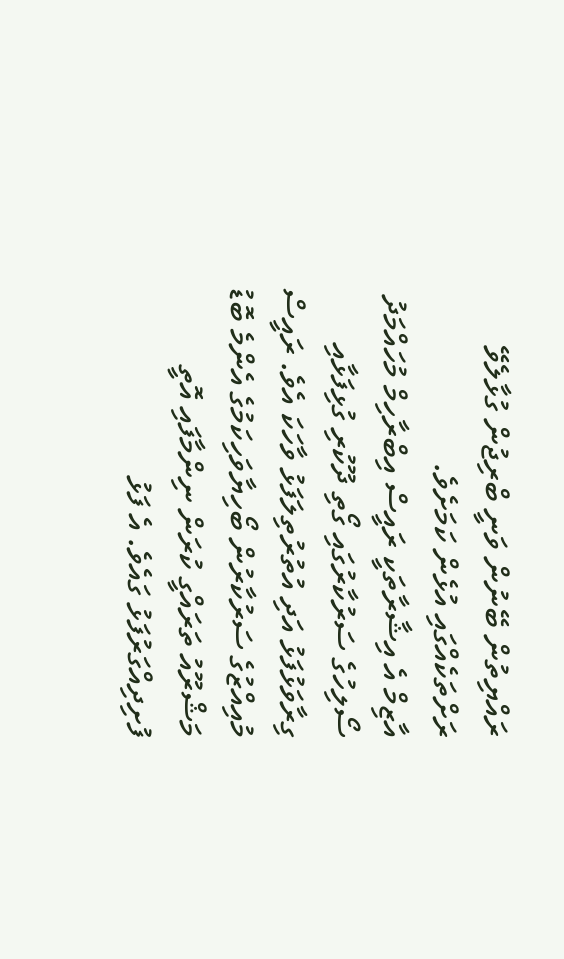ރައްޔިތުން ބޭނުން ވަނީ ބްރިޖުން ގުޅާލެވޭ ރަށްތަކެއްގައި އުޅެން ކަމަށެވެ.
އާޒިމް އެ އިޝާރާތަކީ ރައީސް އިބްރާހިމް މުހައްމަދު ސޯލިހުގެ ސަރުކާރުގައި ގޯތި ދޫކުރި ގުޅިފަޅާއި ގިރާވަޅުފަޅު އަދި އުތުރުތިލަފަޅު ވާހަކަ އެވެ. ރައީސް މުއިއްޒުގެ ސަރުކާރުން ބޯހިޔާވަހިކަމުގެ އެންމެ ބޮޑު މަޝްރޫއު ތަރައްގީ ކުރަން ނިންމާފައި އޮތީ ފުށިދިއްގަރުފަޅު ގައެވެ. އެ ފަޅު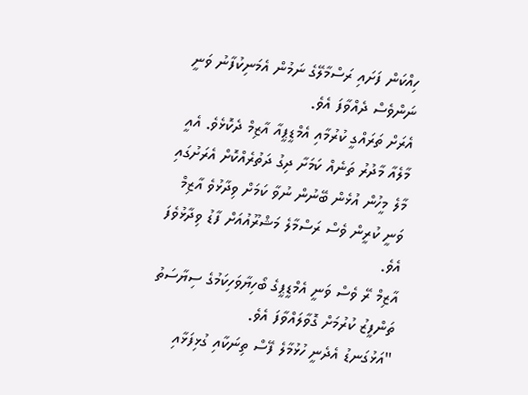ހިއްކަން ފަށައި ރަސްމާލޭގެ ނަމުން އެމަނިކުފާނު ވަނީ ނަންވެސް ދެއްވާފަ އެވެ.
އެރަށް ތަރައްގީ ކުރުމާއި އެމްޑީޕީއާ އާޒިމް ދެކޮޅެވެ. އެއީ މާލެއާ މާދުރު ތަނެއް ކަމަށާ ދިގު ދަތުރެއްކޮށް އެރަށުގައި މާލެ މީހުން އުޅެން ބޭނުން ނުވާ ކަމަށް ވިދާޅުވެ އާޒިމް ވަނީ ކުރީން ވެސް ރަސްމާލެ މަޝްރޫއުއަށް ފާޑު ވިދާޅުވެފަ އެވެ.
އާޒިމް ރޭ ވެސް ވަނީ އެމްޑީޕީގެ ބޯހިޔާވަހިކަމުގެ ސިޔާސަތު ތަންފީޒު ކުރުމަށް ގޮވާލައްވާފަ އެވެ.
"އަޅުގަނޑު އެދެނީ ހުޅުމާލެ ފޭސް ތިނަކާއި ގުޅިފަޅާއި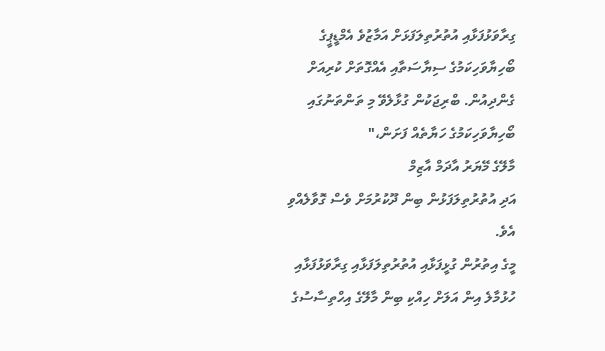ގިރާވަޅުފަޅާއި އުތުރުތިލަފަޅަށް އަމާޒުވެ އެމްޑީޕީގެ ބޯހިޔާވަހިކަމުގެ ސިޔާސަތާއި އެއްގޮތަށް ކުރިއަށް ގެންދިއުން. ބްރިޖަކުން ގުޅާލެވޭ މި ތަންތަނުގައި ބޯހިޔާވަހިކަމުގެ ހަޔާތެއް ފަށަން،"
މާލޭގެ މޭޔަރު އާދަމް އާޒިމް
އަދި އުތުރުތިލަފަޅުން ބިން ދޫކުރުމަށް ވެސް ގޮވާލެއްވި އެވެ.
މީގެ އިތުރުން ގުޅީފަޅާއި އުތުރުތިލަފަޅާއި ގިރާވަޅުފަޅާއި ހުޅުމާލެ އިން އަލަށް ހިއްކި ބިން މާލޭގެ އިހްތިސާސުގެ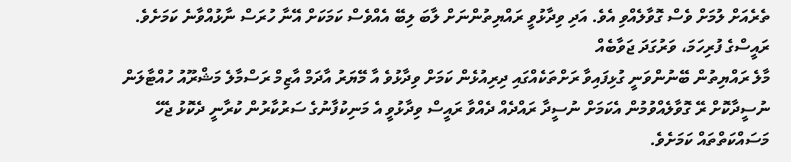ތެރެއަށް ލުމަށް ވެސް ގޮވާލެއްވި އެވެ. އަދި ވިދާޅުވީ ރައްޔިތުންނަށް ލާބަ ލިބޭ އެއްވެސް ކަމަކަށް އޭނާ ހުރަސް ނާޅުއްވާނެ ކަމަށެވެ.
ރައީސްގެ ފުރިހަމަ، ވަރުގަދަ ޖަވާބެއް
މާލެ ރައްޔިތުން ބޭނުންވަނީ ގުޅިފައިވާ ރަށްތަކެއްގައި ދިރިއުޅެން ކަމަށް ވިދާޅުވެ އާ މޭޔަރު އާދަމް އާޒިމް ރަސްމާލެ މަޝްރޫއު ހުއްޓާލަން ނުސީދާކޮށް ރޭ ގޮވާލެއްވުމުން އެކަމަށް ނުސީދާ ރައްދެއް ދެއްވާ ރައީސް ވިދާޅުވީ އެ މަނިކުފާނުގެ ސަރުކާރުން ކުރާނީ ދެކޮޅު ޖެހޭ މަސައްކަތްތައް ކަމަށެވެ.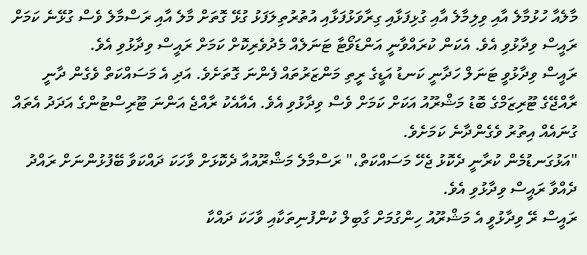މާލެއާ ހުޅުމާލެ އާއި ވިލިމާލެ އާއި ގުޅިފަޅާއި ގިރާވަޅުފަޅާއި އުތުރުތިލަފަޅު ގުޅޭ ގޮތަށް މާލެ އާއި ރަސްމާލެ ވެސް ގުޅޭނެ ކަމަށް ރައީސް ވިދާޅުވި އެވެ. އެކަން ކުރައްވާނީ އަންޑަވޯޓާ ޓަނަލެއް މެދުވެރިކޮށް ކަމަށް ރައީސް ވިދާޅުވި އެވެ.
ރައީސް ވިދާޅުވީ ޓަނަލް ހަދާނީ ކަނޑު އަޑީގެ ރީތި މަންޒަރުތައް ފެންނަ ގޮތަށެވެ. އަދި އެ މަސައްކަތް ވެގެން ދާނީ ރާއްޖޭގެ ޓޫރިޒަމްގެ ބޮޑު މަޝްރޫއު އަކަށް ކަމަށް ވެސް ވިދާޅުވި އެވެ. އެއާއެކު ރާއްޖެ އަންނަ ޓޫރިސްޓުންގެ އަދަދު އެތައް ގުނައެއް އިތުރު ވެގެންދާނެ ކަމަށެވެ.
"އަޅުގަނޑުމެން ކުރާނީ ދެކޮޅު ޖެހޭ މަސައްކަތް،" ރަސްމާލެ މަޝްރޫއުއާ ދެކޮޅަށް ވާހަކަ ދައްކަވާ ބޭފުޅުންނަށް ރައްދު ދެއްވާ ރައީސް ވިދާޅުވި އެވެ.
ރައީސް ރޭ ވިދާޅުވީ އެ މަޝްރޫއު ހިންގުމަށް ގާބިލް ކުންފުނިތަކާއި ވާހަކަ ދައްކާ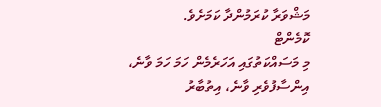މަޝްވަރާ ކުރަމުންދާ ކަމަށެވެ.
ކޮމެންޓް
މި މަސައްކަތުގައި އަހަރެމެން ހަމަ ހަމަ ވާނެ، އިންސާފުވެރި ވާނެ، އިތުބާރު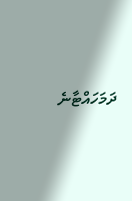ދަމަހައްޓާނެ